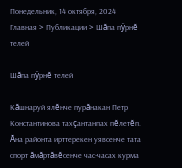Понедельник, 14 октября, 2024
Главная > Публикации > Шăпа пÿрнĕ телей

Шăпа пÿрнĕ телей

Кăшнаруй ялĕнче пурăнакан Петр Константинова тахçантанпах пĕлетĕп. Ăна районта ирттерекен уявсенче тата спорт ăмăртăвĕсенче час-часах курма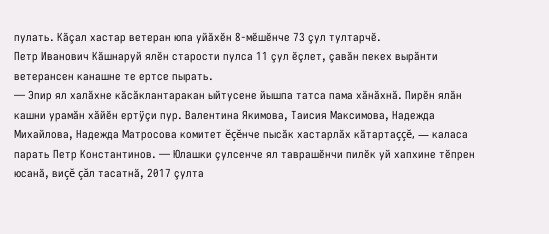пулать. Кăçал хастар ветеран юпа уйăхĕн 8-мĕшĕнче 73 çул тултарчĕ.
Петр Иванович Кăшнаруй ялĕн старости пулса 11 çул ĕçлет, çавăн пекех вырăнти ветерансен канашне те ертсе пырать.
— Эпир ял халăхне кăсăклантаракан ыйтусене йышпа татса пама хăнăхнă. Пирĕн ялăн кашни урамăн хăйĕн ертÿçи пур. Валентина Якимова, Таисия Максимова, Надежда Михайлова, Надежда Матросова комитет ĕçĕнче пысăк хастарлăх кăтартаççĕ, — каласа парать Петр Константинов. — Юлашки çулсенче ял таврашĕнчи пилĕк уй хапхине тĕпрен юсанă, виçĕ çăл тасатнă, 2017 çулта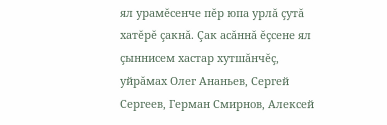ял урамĕсенче пĕр юпа урлă çутă хатĕрĕ çакнă. Çак асăннă ĕçсене ял çыннисем хастар хутшăнчĕç, уйрăмах Олег Ананьев, Сергей Сергеев, Герман Смирнов, Алексей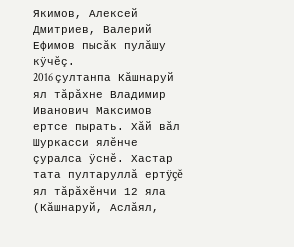Якимов, Алексей Дмитриев, Валерий Ефимов пысăк пулăшу кÿчĕç.
2016 çултанпа Кăшнаруй ял тăрăхне Владимир Иванович Максимов ертсе пырать. Хăй вăл Шуркасси ялĕнче çуралса ÿснĕ. Хастар тата пултаруллă ертÿçĕ ял тăрăхĕнчи 12 яла (Кăшнаруй, Аслăял,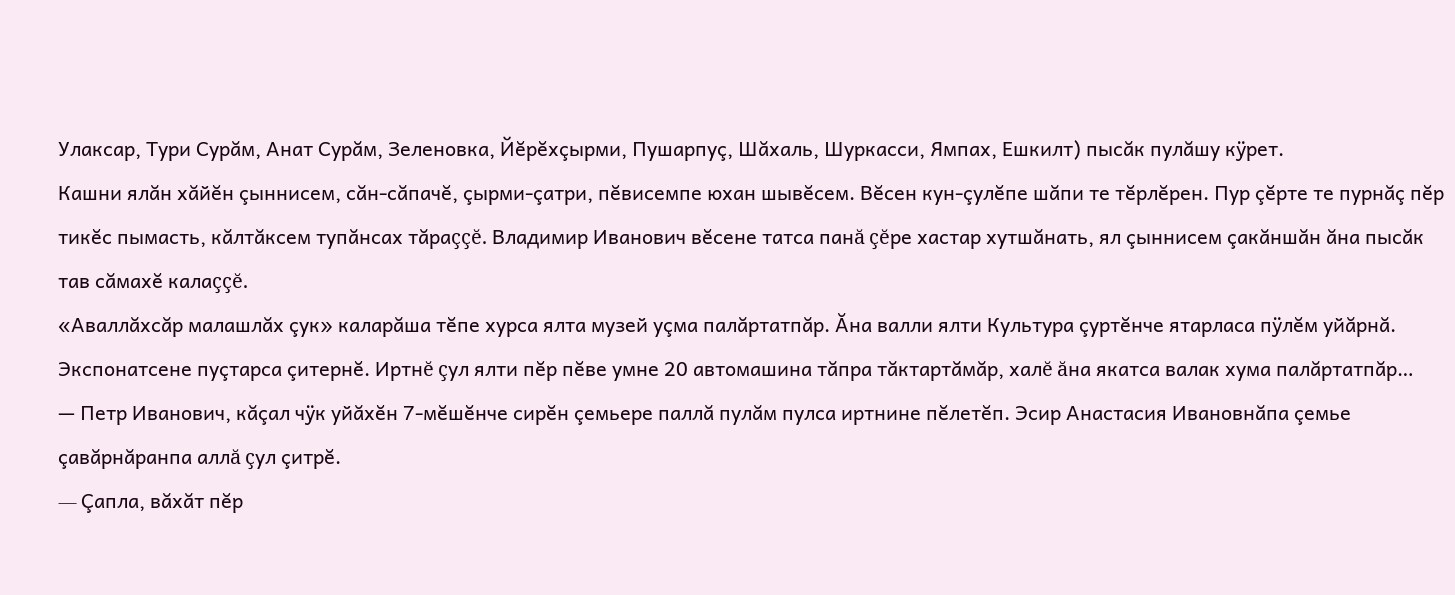Улаксар, Тури Сурăм, Анат Сурăм, Зеленовка, Йĕрĕхçырми, Пушарпуç, Шăхаль, Шуркасси, Ямпах, Ешкилт) пысăк пулăшу кÿрет.
Кашни ялăн хăйĕн çыннисем, сăн-сăпачĕ, çырми-çатри, пĕвисемпе юхан шывĕсем. Вĕсен кун-çулĕпе шăпи те тĕрлĕрен. Пур çĕрте те пурнăç пĕр тикĕс пымасть, кăлтăксем тупăнсах тăраççĕ. Владимир Иванович вĕсене татса панă çĕре хастар хутшăнать, ял çыннисем çакăншăн ăна пысăк тав сăмахĕ калаççĕ.
«Аваллăхсăр малашлăх çук» каларăша тĕпе хурса ялта музей уçма палăртатпăр. Ăна валли ялти Культура çуртĕнче ятарласа пÿлĕм уйăрнă. Экспонатсене пуçтарса çитернĕ. Иртнĕ çул ялти пĕр пĕве умне 20 автомашина тăпра тăктартăмăр, халĕ ăна якатса валак хума палăртатпăр…
— Петр Иванович, кăçал чÿк уйăхĕн 7-мĕшĕнче сирĕн çемьере паллă пулăм пулса иртнине пĕлетĕп. Эсир Анастасия Ивановнăпа çемье çавăрнăранпа аллă çул çитрĕ.
— Çапла, вăхăт пĕр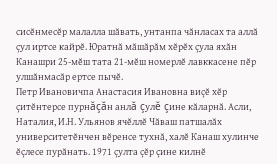сисĕнмесĕр малалла шăвать, унтанпа чăнласах та аллă çул иртсе кайрĕ. Юратнă мăшăрăм хĕрĕх çула яхăн Канашри 25-мĕш тата 21-мĕш номерлĕ лавккасене пĕр улшăнмасăр ертсе пычĕ.
Петр Ивановичпа Анастасия Ивановна виçĕ хĕр çитĕнтерсе пурнăçăн анлă çулĕ çине кăларнă. Асли, Наталия, И.Н. Ульянов ячĕллĕ Чăваш патшалăх университетĕнчен вĕренсе тухнă, халĕ Канаш хулинче ĕçлесе пурăнать. 1971 çулта çĕр çине килнĕ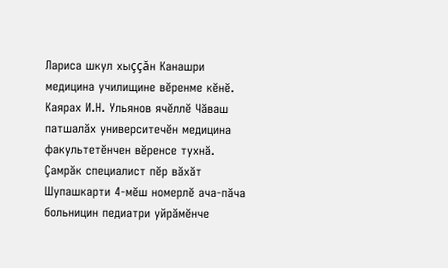Лариса шкул хыççăн Канашри медицина училищине вĕренме кĕнĕ. Каярах И.Н. Ульянов ячĕллĕ Чăваш патшалăх университечĕн медицина факультетĕнчен вĕренсе тухнă. Çамрăк специалист пĕр вăхăт Шупашкарти 4-мĕш номерлĕ ача-пăча больницин педиатри уйрăмĕнче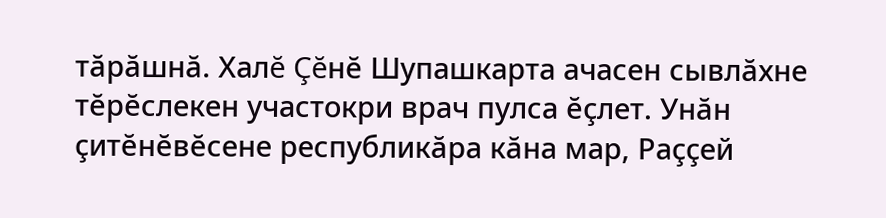тăрăшнă. Халĕ Çĕнĕ Шупашкарта ачасен сывлăхне тĕрĕслекен участокри врач пулса ĕçлет. Унăн çитĕнĕвĕсене республикăра кăна мар, Раççей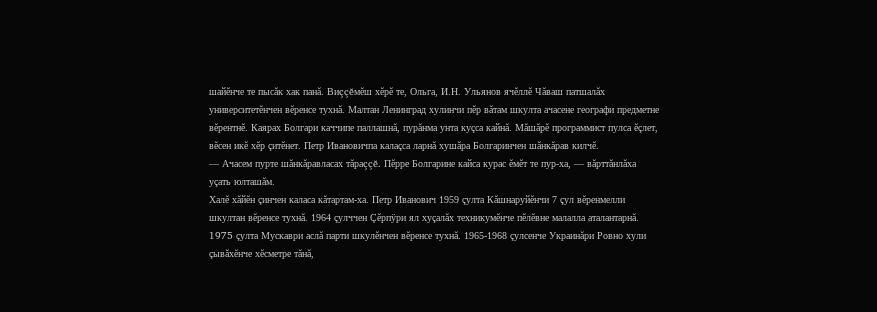шайĕнче те пысăк хак панă. Виççĕмĕш хĕрĕ те, Ольга, И.Н. Ульянов ячĕллĕ Чăваш патшалăх университетĕнчен вĕренсе тухнă. Малтан Ленинград хулинчи пĕр вăтам шкулта ачасене географи предметне вĕрентнĕ. Каярах Болгари каччипе паллашнă, пурăнма унта куçса кайнă. Мăшăрĕ программист пулса ĕçлет, вĕсен икĕ хĕр çитĕнет. Петр Ивановичпа калаçса ларнă хушăра Болгаринчен шăнкăрав килчĕ.
— Ачасем пурте шăнкăравласах тăраççĕ. Пĕрре Болгарине кайса курас ĕмĕт те пур-ха, — вăрттăнлăха уçать юлташăм.
Халĕ хăйĕн çинчен каласа кăтартам-ха. Петр Иванович 1959 çулта Кăшнаруйĕнчи 7 çул вĕренмелли шкултан вĕренсе тухнă. 1964 çулччен Çĕрпÿри ял хуçалăх техникумĕнче пĕлĕвне малалла аталантарнă. 1975 çулта Мускаври аслă парти шкулĕнчен вĕренсе тухнă. 1965-1968 çулсенче Украинăри Ровно хули çывăхĕнче хĕсметре тăнă,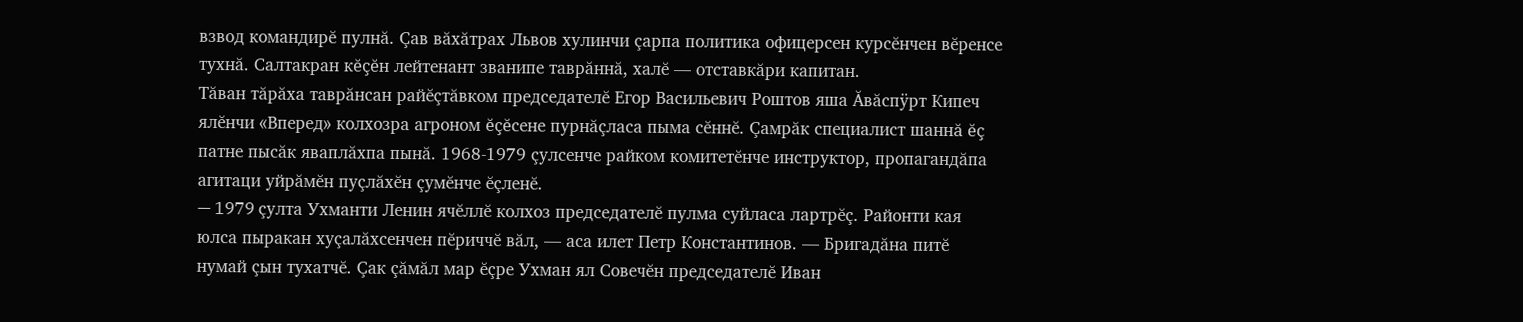взвод командирĕ пулнă. Çав вăхăтрах Львов хулинчи çарпа политика офицерсен курсĕнчен вĕренсе тухнă. Салтакран кĕçĕн лейтенант званипе таврăннă, халĕ — отставкăри капитан.
Тăван тăрăха таврăнсан райĕçтăвком председателĕ Егор Васильевич Роштов яша Ăвăспÿрт Кипеч ялĕнчи «Вперед» колхозра агроном ĕçĕсене пурнăçласа пыма сĕннĕ. Çамрăк специалист шаннă ĕç патне пысăк яваплăхпа пынă. 1968-1979 çулсенче райком комитетĕнче инструктор, пропагандăпа агитаци уйрăмĕн пуçлăхĕн çумĕнче ĕçленĕ.
— 1979 çулта Ухманти Ленин ячĕллĕ колхоз председателĕ пулма суйласа лартрĕç. Районти кая юлса пыракан хуçалăхсенчен пĕриччĕ вăл, — аса илет Петр Константинов. — Бригадăна питĕ нумай çын тухатчĕ. Çак çăмăл мар ĕçре Ухман ял Совечĕн председателĕ Иван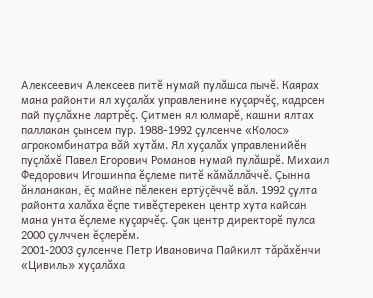Алексеевич Алексеев питĕ нумай пулăшса пычĕ. Каярах мана районти ял хуçалăх управленине куçарчĕç, кадрсен пай пуçлăхне лартрĕç. Çитмен ял юлмарĕ, кашни ялтах паллакан çынсем пур. 1988-1992 çулсенче «Колос» агрокомбинатра вăй хутăм. Ял хуçалăх управленийĕн пуçлăхĕ Павел Егорович Романов нумай пулăшрĕ. Михаил Федорович Игошинпа ĕçлеме питĕ кăмăллăччĕ. Çынна ăнланакан, ĕç майне пĕлекен ертÿçĕччĕ вăл. 1992 çулта районта халăха ĕçпе тивĕçтерекен центр хута кайсан мана унта ĕçлеме куçарчĕç. Çак центр директорĕ пулса 2000 çулччен ĕçлерĕм.
2001-2003 çулсенче Петр Ивановича Пайкилт тăрăхĕнчи «Цивиль» хуçалăха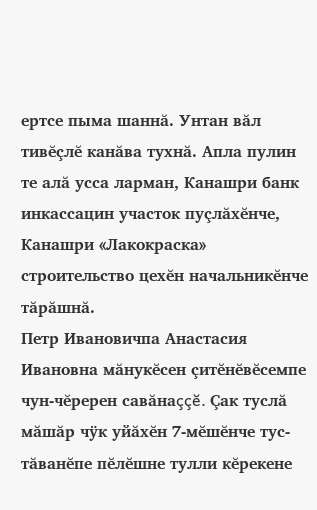ертсе пыма шаннă. Унтан вăл тивĕçлĕ канăва тухнă. Апла пулин те алă усса ларман, Канашри банк инкассацин участок пуçлăхĕнче, Канашри «Лакокраска» строительство цехĕн начальникĕнче тăрăшнă.
Петр Ивановичпа Анастасия Ивановна мăнукĕсен çитĕнĕвĕсемпе чун-чĕререн савăнаççĕ. Çак туслă мăшăр чÿк уйăхĕн 7-мĕшĕнче тус-тăванĕпе пĕлĕшне тулли кĕрекене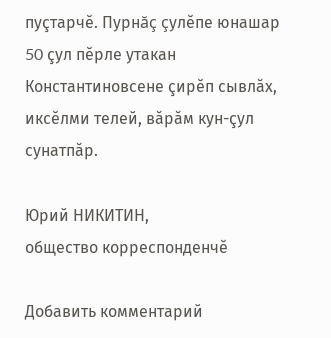пуçтарчĕ. Пурнăç çулĕпе юнашар 50 çул пĕрле утакан Константиновсене çирĕп сывлăх, иксĕлми телей, вăрăм кун-çул сунатпăр.

Юрий НИКИТИН,
общество корреспонденчĕ

Добавить комментарий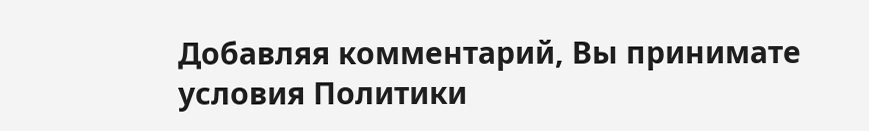Добавляя комментарий, Вы принимате условия Политики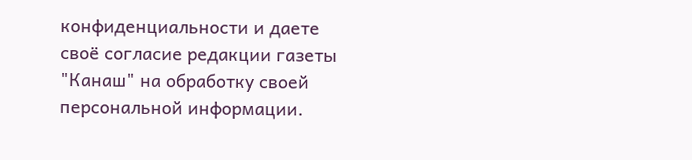конфиденциальности и даете своё согласие редакции газеты "Канаш" на обработку своей персональной информации.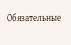Обязательные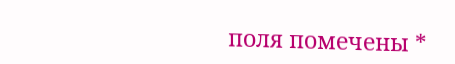поля помечены *